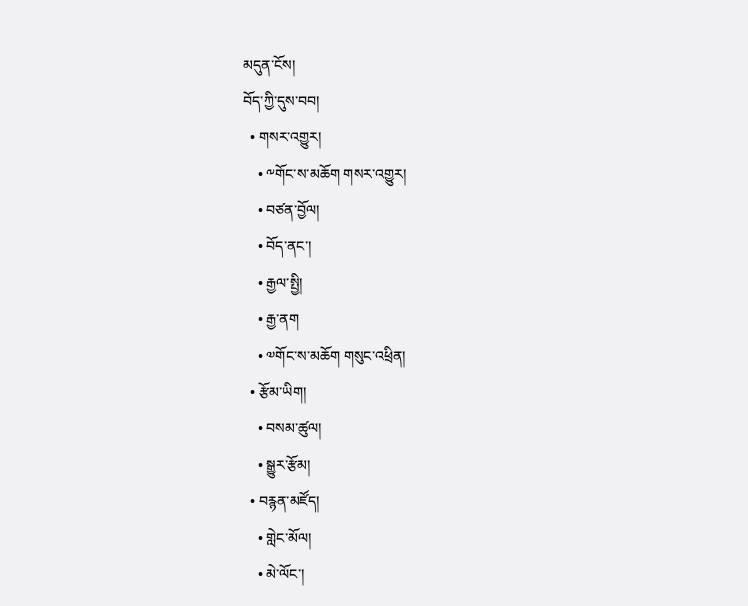མདུན་ངོས།
བོད་ཀྱི་དུས་བབ།
  • གསར་འགྱུར།
    • ༸གོང་ས་མཆོག གསར་འགྱུར།
    • བཙན་བྱོལ།
    • བོད་ནང་།
    • རྒྱལ་སྤྱི།
    • རྒྱ་ནག
    • ༧གོང་ས་མཆོག གསུང་འཕྲིན།
  • རྩོམ་ཡིག།
    • བསམ་ཚུལ།
    • སྒྱུར་རྩོམ།
  • བརྙན་མཛོད།
    • གླེང་མོལ།
    • མེ་ལོང་།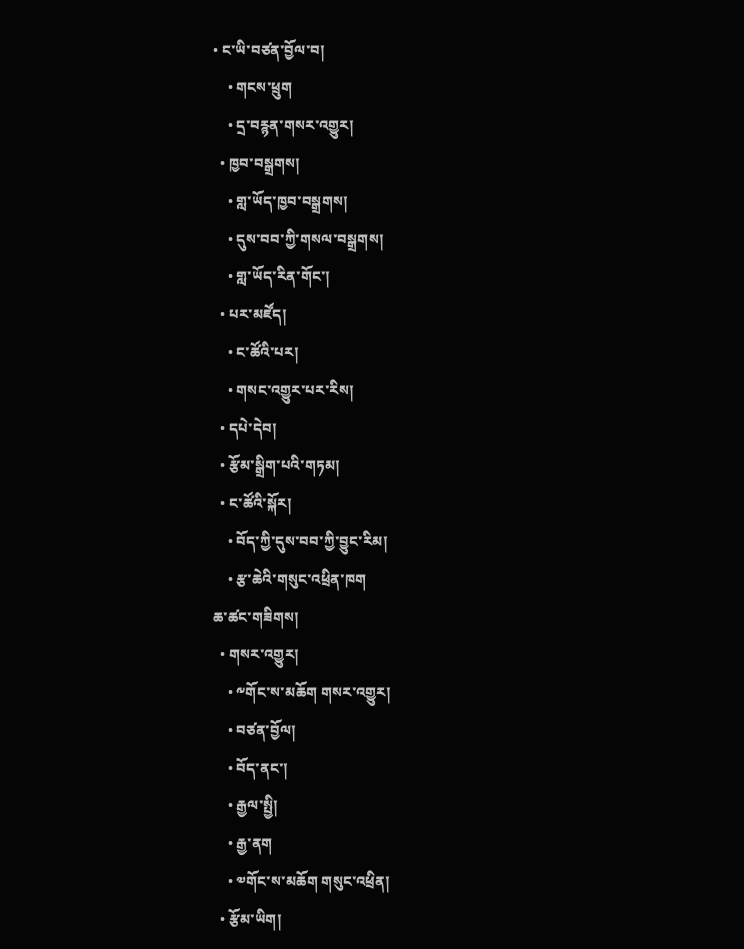• ང་ཡི་བཙན་བྱོལ་བ།
    • གངས་ཕྲུག
    • དྲ་བརྙན་གསར་འགྱུར།
  • ཁྱབ་བསྒྲགས།
    • གླ་ཡོད་ཁྱབ་བསྒྲགས།
    • དུས་བབ་ཀྱི་གསལ་བསྒྲགས།
    • གླ་ཡོད་རིན་གོང་།
  • པར་མཛོད།
    • ང་ཚོའི་པར།
    • གསང་འགྱུར་པར་རིས།
  • དཔེ་དེབ།
  • རྩོམ་སྒྲིག་པའི་གཏམ།
  • ང་ཚོའི་སྐོར།
    • བོད་ཀྱི་དུས་བབ་ཀྱི་བྱུང་རིམ།
    • རྩ་ཆེའི་གསུང་འཕྲིན་ཁག
ཆ་ཚང་གཟིགས།
  • གསར་འགྱུར།
    • ༸གོང་ས་མཆོག གསར་འགྱུར།
    • བཙན་བྱོལ།
    • བོད་ནང་།
    • རྒྱལ་སྤྱི།
    • རྒྱ་ནག
    • ༧གོང་ས་མཆོག གསུང་འཕྲིན།
  • རྩོམ་ཡིག།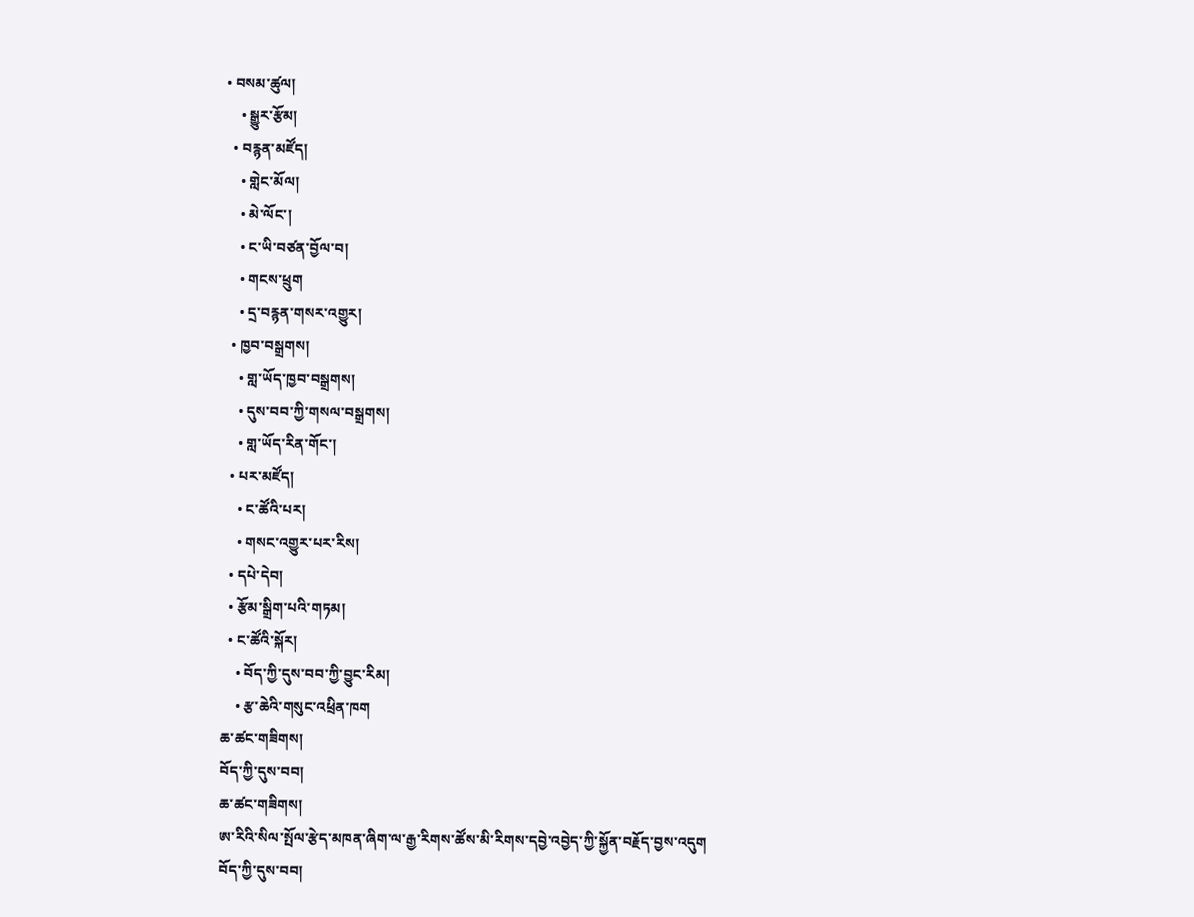• བསམ་ཚུལ།
    • སྒྱུར་རྩོམ།
  • བརྙན་མཛོད།
    • གླེང་མོལ།
    • མེ་ལོང་།
    • ང་ཡི་བཙན་བྱོལ་བ།
    • གངས་ཕྲུག
    • དྲ་བརྙན་གསར་འགྱུར།
  • ཁྱབ་བསྒྲགས།
    • གླ་ཡོད་ཁྱབ་བསྒྲགས།
    • དུས་བབ་ཀྱི་གསལ་བསྒྲགས།
    • གླ་ཡོད་རིན་གོང་།
  • པར་མཛོད།
    • ང་ཚོའི་པར།
    • གསང་འགྱུར་པར་རིས།
  • དཔེ་དེབ།
  • རྩོམ་སྒྲིག་པའི་གཏམ།
  • ང་ཚོའི་སྐོར།
    • བོད་ཀྱི་དུས་བབ་ཀྱི་བྱུང་རིམ།
    • རྩ་ཆེའི་གསུང་འཕྲིན་ཁག
ཆ་ཚང་གཟིགས།
བོད་ཀྱི་དུས་བབ།
ཆ་ཚང་གཟིགས།
ཨ་རིའི་སིལ་སྤོལ་རྩེད་མཁན་ཞིག་ལ་རྒྱ་རིགས་ཚོས་མི་རིགས་དབྱེ་འབྱེད་ཀྱི་སྐྱོན་བརྗོད་བྱས་འདུག
བོད་ཀྱི་དུས་བབ།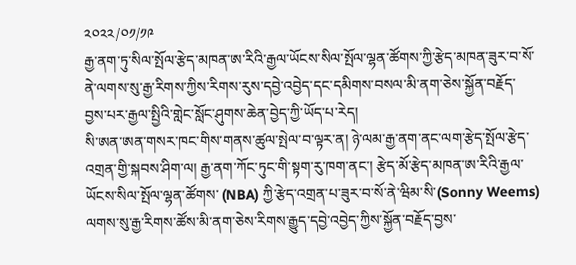༢༠༢༢/༠༡/༡༩
རྒྱ་ནག་ཏུ་སིལ་སྤོལ་རྩེད་མཁན་ཨ་རིའི་རྒྱལ་ཡོངས་སིལ་སྤོལ་ལྷན་ཚོགས་ཀྱི་རྩེད་མཁན་ཟུར་བ་སོ་ནེ་ལགས་སུ་རྒྱ་རིགས་ཀྱིས་རིགས་རུས་དབྱེ་འབྱེད་དང་དམིགས་བསལ་མི་ནག་ཅེས་སྐྱོན་བརྗོད་བྱས་པར་རྒྱལ་སྤྱིའི་གླེང་སློང་ཤུགས་ཆེན་བྱེད་ཀྱི་ཡོད་པ་རེད།
སི་ཨན་ཨན་གསར་ཁང་གིས་གནས་ཚུལ་སྤེལ་བ་ལྟར་ན། ཉེ་ལམ་རྒྱ་ནག་ནང་ལག་རྩེད་སྤོལ་རྩེད་འགྲན་གྱི་སྐབས་ཤིག་ལ། རྒྱ་ནག་ཀོང་ཏུང་གི་སྟག་རུ་ཁག་ནང་། རྩེད་མོ་རྩེད་མཁན་ཨ་རིའི་རྒྱལ་ཡོངས་སིལ་སྤོལ་ལྷན་ཚོགས་ (NBA) ཀྱི་རྩེད་འགྲན་པ་ཟུར་བ་སོ་ནེ་ཝིམ་སི་(Sonny Weems) ལགས་སུ་རྒྱ་རིགས་ཚོས་མི་ནག་ཅེས་རིགས་རྒྱུད་དབྱེ་འབྱེད་ཀྱིས་སྐྱོན་བརྗོད་བྱས་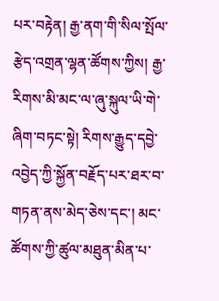པར་བརྟེན། རྒྱ་ནག་གི་སིལ་སྤོལ་རྩེད་འགྲན་ལྷན་ཚོགས་ཀྱིས། རྒྱ་རིགས་མི་མང་ལ་ཞུ་སྐུལ་ཡི་གེ་ཞིག་བཏང་སྟེ། རིགས་རྒྱུད་དབྱེ་འབྱེད་ཀྱི་སྐྱོན་བརྗོད་པར་ཐར་བ་གཏན་ནས་མེད་ཅེས་དང་། མང་ཚོགས་ཀྱི་ཚུལ་མཐུན་མིན་པ་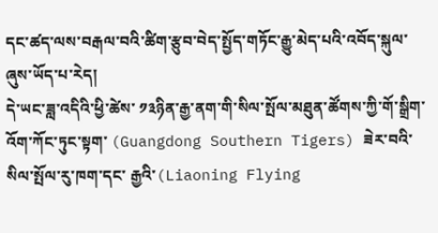དང་ཚད་ལས་བརྒལ་བའི་ཚིག་རྩུབ་བེད་སྤྱོད་གཏོང་རྒྱུ་མེད་པའི་འབོད་སྐུལ་ཞུས་ཡོད་པ་རེད།
དེ་ཡང་ཟླ་འདིའི་ཕྱི་ཚེས་ ༡༣ཉིན་རྒྱ་ནག་གི་སིལ་སྤོལ་མཐུན་ཚོགས་ཀྱི་གོ་སྒྲིག་འོག་ཀོང་ཏུང་སྟག་ (Guangdong Southern Tigers) ཟེར་བའི་སིལ་སྤོལ་རུ་ཁག་དང་ རྒྱའི་(Liaoning Flying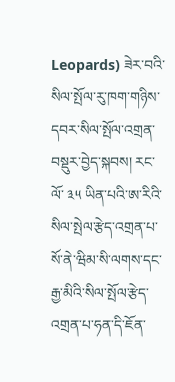Leopards) ཟེར་བའི་སིལ་སྤོལ་རུ་ཁག་གཉིས་དབར་སིལ་སྤོལ་འགྲན་བསྡུར་བྱེད་སྐབས། རང་ལོ་ ༣༥ ཡིན་པའི་ཨ་རིའི་སིལ་སྤེལ་རྩེད་འགྲན་པ་སོ་ནེ་ཝིམ་སི་ལགས་དང་རྒྱ་མིའི་སིལ་སྤོལ་རྩེད་འགྲན་པ་ཧན་དི་ཇོན་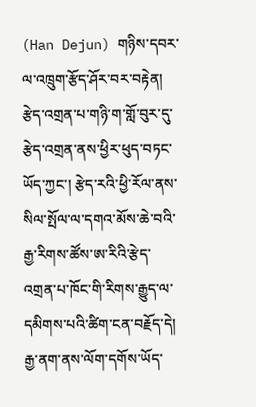(Han Dejun) གཉིས་དབར་ལ་འཁྲུག་རྩོད་ཤོར་བར་བརྟེན། རྩེད་འགྲན་པ་གཉི་ག་གློ་བུར་དུ་རྩེད་འགྲན་ནས་ཕྱིར་ཕུད་བཏང་ཡོད་ཀྱང་། རྩེད་རའི་ཕྱི་རོལ་ནས་སིལ་སྤོལ་ལ་དགའ་མོས་ཆེ་བའི་རྒྱ་རིགས་ཚོས་ཨ་རིའི་རྩེད་འགྲན་པ་ཁོང་གི་རིགས་རྒྱུད་ལ་དམིགས་པའི་ཚིག་ངན་བརྗོད་དེ། རྒྱ་ནག་ནས་ལོག་དགོས་ཡོད་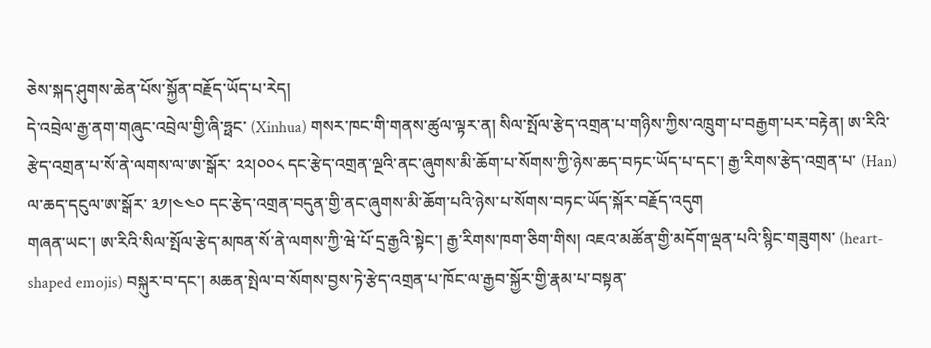ཅེས་སྐད་ཤུགས་ཆེན་པོས་སྐྱོན་བརྗོད་ཡོད་པ་རེད།
དེ་འབྲེལ་རྒྱ་ནག་གཞུང་འབྲེལ་གྱི་ཞི་ཧྥང་ (Xinhua) གསར་ཁང་གི་གནས་ཚུལ་ལྟར་ན། སིལ་སྤོལ་རྩེད་འགྲན་པ་གཉིས་ཀྱིས་འཁྲུག་པ་བརྒྱག་པར་བརྟེན། ཨ་རིའི་རྩེད་འགྲན་པ་སོ་ནེ་ལགས་ལ་ཨ་སྒོར་ ༢༢།༠༠༨ དང་རྩེད་འགྲན་ལྔའི་ནང་ཞུགས་མི་ཆོག་པ་སོགས་ཀྱི་ཉེས་ཆད་བཏང་ཡོད་པ་དང་། རྒྱ་རིགས་རྩེད་འགྲན་པ་ (Han) ལ་ཆད་དངུལ་ཨ་སྒོར་ ༣༡།༤༤༠ དང་རྩེད་འགྲན་བདུན་གྱི་ནང་ཞུགས་མི་ཆོག་པའི་ཉེས་པ་སོགས་བཏང་ཡོད་སྐོར་བརྗོད་འདུག
གཞན་ཡང་། ཨ་རིའི་སིལ་སྤོལ་རྩེད་མཁན་སོ་ནེ་ལགས་ཀྱི་ཝེ་པོ་དྲ་རྒྱའི་སྟེང་། རྒྱ་རིགས་ཁག་ཅིག་གིས། འཇའ་མཚོན་གྱི་མདོག་ལྡན་པའི་སྙིང་གཟུགས་ (heart-shaped emojis) བསྐུར་བ་དང་། མཆན་སྤེལ་བ་སོགས་བྱས་ཏེ་རྩེད་འགྲན་པ་ཁོང་ལ་རྒྱབ་སྐྱོར་གྱི་རྣམ་པ་བསྟན་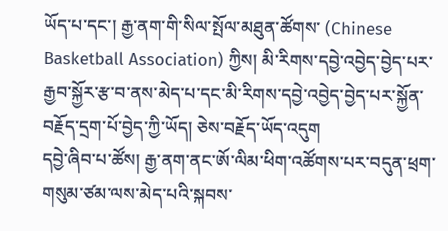ཡོད་པ་དང་། རྒྱ་ནག་གི་སིལ་སྤོལ་མཐུན་ཚོགས་ (Chinese Basketball Association) ཀྱིས། མི་རིགས་དབྱེ་འབྱེད་བྱེད་པར་རྒྱབ་སྐྱོར་རྩ་བ་ནས་མེད་པ་དང་མི་རིགས་དབྱེ་འབྱེད་བྱེད་པར་སྐྱོན་བརྗོད་དྲག་པོ་བྱེད་ཀྱི་ཡོད། ཅེས་བརྗོད་ཡོད་འདུག
དབྱེ་ཞིབ་པ་ཚོས། རྒྱ་ནག་ནང་ཨོ་ལིམ་ཕིག་འཚོགས་པར་བདུན་ཕྲག་གསུམ་ཙམ་ལས་མེད་པའི་སྐབས་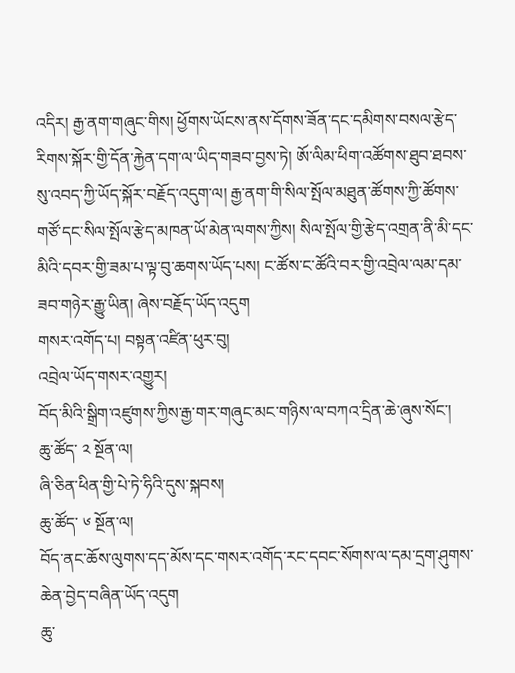འདིར། རྒྱ་ནག་གཞུང་གིས། ཕྱོགས་ཡོངས་ནས་དོགས་ཟོན་དང་དམིགས་བསལ་རྩེད་རིགས་སྐོར་གྱི་དོན་རྐྱེན་དག་ལ་ཡིད་གཟབ་བྱས་ཏེ། ཨོ་ལིམ་ཕིག་འཚོགས་ཐུབ་ཐབས་སུ་འབད་ཀྱི་ཡོད་སྐོར་བརྗོད་འདུག་ལ། རྒྱ་ནག་གི་སིལ་སྤོལ་མཐུན་ཚོགས་ཀྱི་ཚོགས་གཙོ་དང་སིལ་སྤོལ་རྩེད་མཁན་ཡོ་མེན་ལགས་ཀྱིས། སིལ་སྤོལ་གྱི་རྩེད་འགྲན་ནི་མི་དང་མིའི་དབར་གྱི་ཟམ་པ་ལྟ་བུ་ཆགས་ཡོད་པས། ང་ཚོས་ང་ཚོའི་བར་གྱི་འབྲེལ་ལམ་དམ་ཟབ་གཉེར་རྒྱུ་ཡིན། ཞེས་བརྗོད་ཡོད་འདུག
གསར་འགོད་པ། བསྟན་འཛིན་ཕུར་བུ།
འབྲེལ་ཡོད་གསར་འགྱུར།
བོད་མིའི་སྒྲིག་འཛུགས་ཀྱིས་རྒྱ་གར་གཞུང་མང་གཉིས་ལ་བཀའ་དྲིན་ཆེ་ཞུས་སོང་།
ཆུ་ཚོད་ ༢ སྔོན་ལ།
ཞི་ཅིན་ཕིན་གྱི་པེ་ཏེ་ཧིའི་དུས་སྐབས།
ཆུ་ཚོད་ ༦ སྔོན་ལ།
བོད་ནང་ཆོས་ལུགས་དད་མོས་དང་གསར་འགོད་རང་དབང་སོགས་ལ་དམ་དྲག་ཤུགས་ཆེན་བྱེད་བཞིན་ཡོད་འདུག
ཆུ་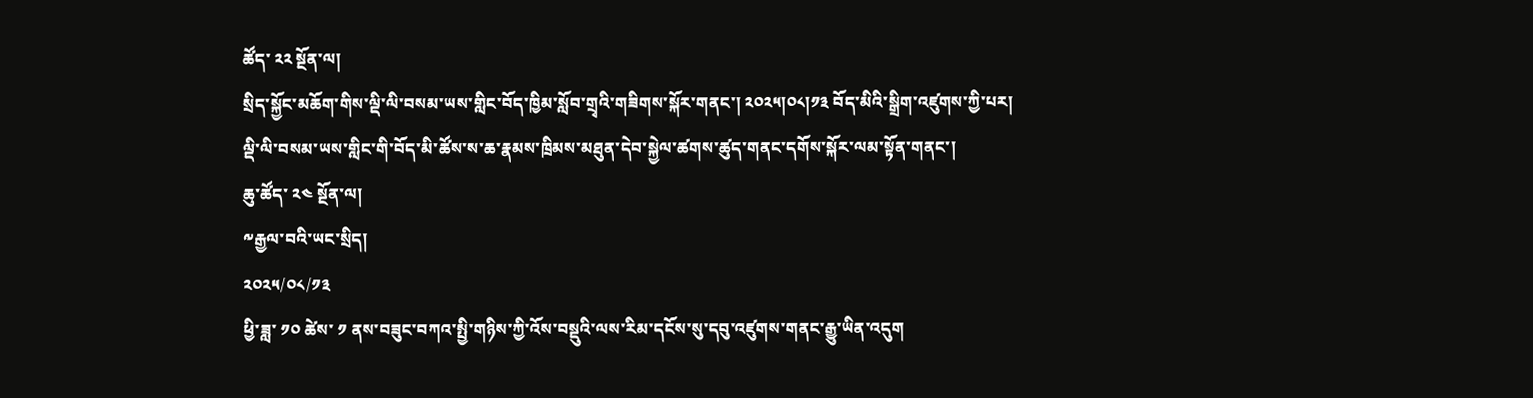ཚོད་ ༢༢ སྔོན་ལ།
སྲིད་སྐྱོང་མཆོག་གིས་ལྡི་ལི་བསམ་ཡས་གླིང་བོད་ཁྱིམ་སློབ་གྲྭའི་གཟིགས་སྐོར་གནང་། ༢༠༢༥།༠༨།༡༣ བོད་མིའི་སྒྲིག་འཛུགས་ཀྱི་པར།
ལྡི་ལི་བསམ་ཡས་གླིང་གི་བོད་མི་ཚོས་ས་ཆ་རྣམས་ཁྲིམས་མཐུན་དེབ་སྐྱེལ་ཚགས་ཚུད་གནང་དགོས་སྐོར་ལམ་སྟོན་གནང་།
ཆུ་ཚོད་ ༢༤ སྔོན་ལ།
༸རྒྱལ་བའི་ཡང་སྲིད།
༢༠༢༥/༠༨/༡༣
ཕྱི་ཟླ་ ༡༠ ཚེས་ ༡ ནས་བཟུང་བཀའ་སྤྱི་གཉིས་ཀྱི་འོས་བསྡུའི་ལས་རིམ་དངོས་སུ་དབུ་འཛུགས་གནང་རྒྱུ་ཡིན་འདུག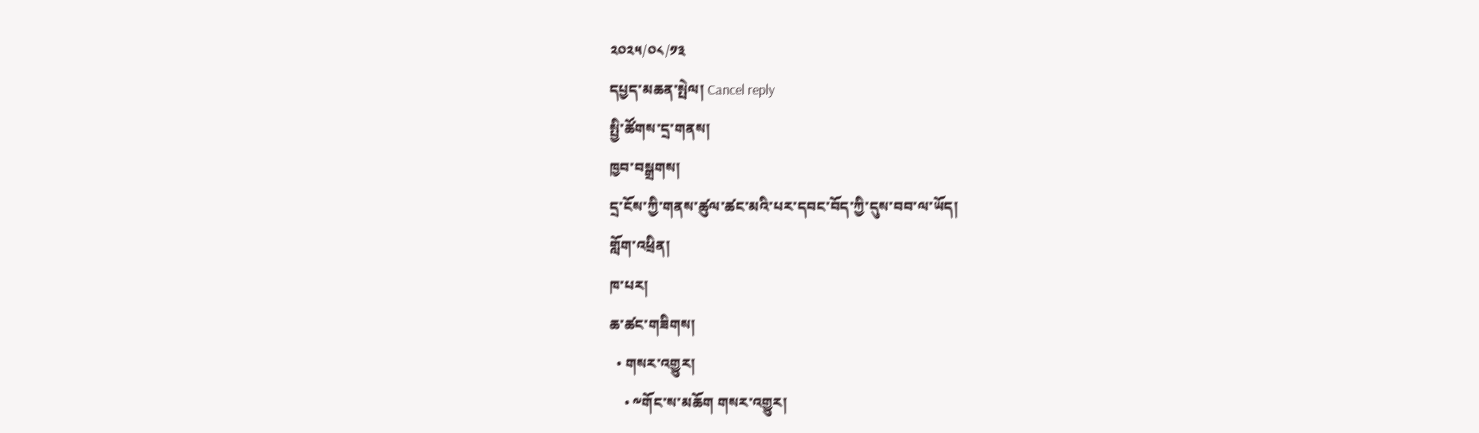༢༠༢༥/༠༨/༡༣
དཔྱད་མཆན་སྤེལ། Cancel reply
སྤྱི་ཚོགས་དྲ་གནས།
ཁྱབ་བསྒྲགས།
དྲ་ངོས་ཀྱི་གནས་ཚུལ་ཚང་མའི་པར་དབང་བོད་ཀྱི་དུས་བབ་ལ་ཡོད།
གློག་འཕྲིན།
ཁ་པར།
ཆ་ཚང་གཟིགས།
  • གསར་འགྱུར།
    • ༸གོང་ས་མཆོག གསར་འགྱུར།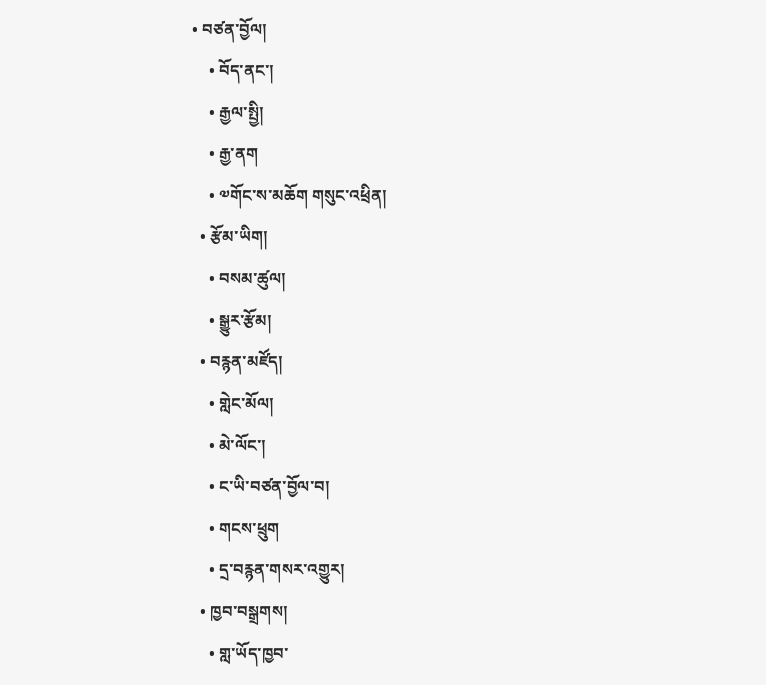• བཙན་བྱོལ།
    • བོད་ནང་།
    • རྒྱལ་སྤྱི།
    • རྒྱ་ནག
    • ༧གོང་ས་མཆོག གསུང་འཕྲིན།
  • རྩོམ་ཡིག།
    • བསམ་ཚུལ།
    • སྒྱུར་རྩོམ།
  • བརྙན་མཛོད།
    • གླེང་མོལ།
    • མེ་ལོང་།
    • ང་ཡི་བཙན་བྱོལ་བ།
    • གངས་ཕྲུག
    • དྲ་བརྙན་གསར་འགྱུར།
  • ཁྱབ་བསྒྲགས།
    • གླ་ཡོད་ཁྱབ་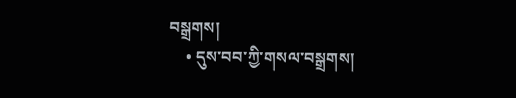བསྒྲགས།
    • དུས་བབ་ཀྱི་གསལ་བསྒྲགས།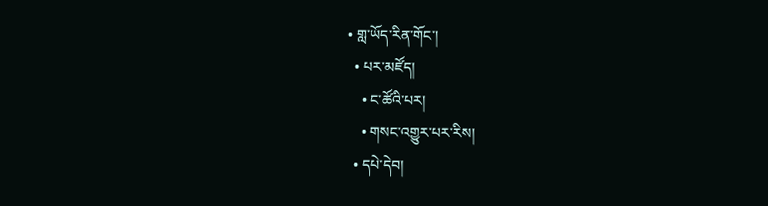• གླ་ཡོད་རིན་གོང་།
  • པར་མཛོད།
    • ང་ཚོའི་པར།
    • གསང་འགྱུར་པར་རིས།
  • དཔེ་དེབ།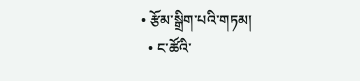• རྩོམ་སྒྲིག་པའི་གཏམ།
  • ང་ཚོའི་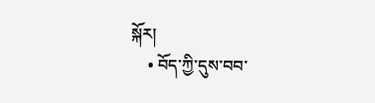སྐོར།
    • བོད་ཀྱི་དུས་བབ་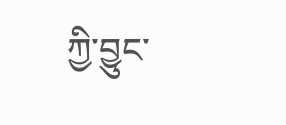ཀྱི་བྱུང་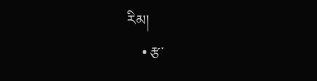རིམ།
    • རྩ་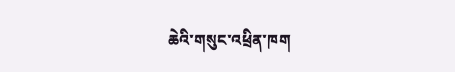ཆེའི་གསུང་འཕྲིན་ཁག